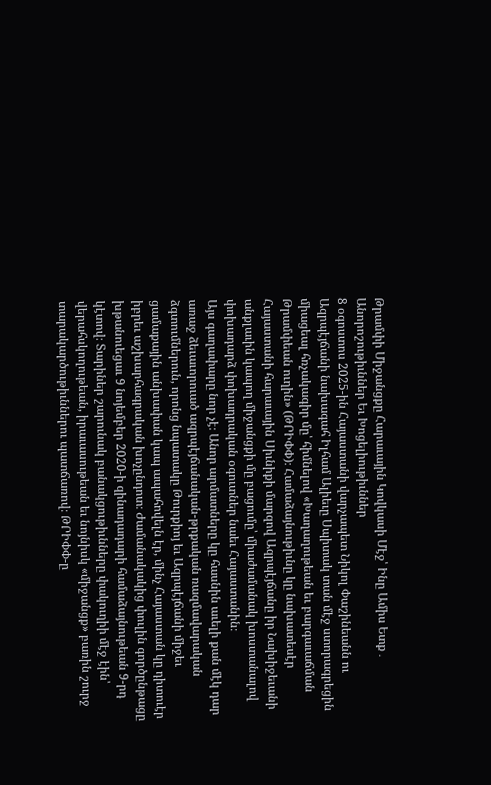Թրամփի Միջանցքը Հարաւային Կովկասի Մէջ՝ Ինը Ամիս Ետք․ Անորոշութիւններ Եւ Խոցելիութիւններ
8 օգոստոս 2025-ին Հայաստանի վարչապետ Նիկոլ Փաշինեանն ու Ազրպէյճանի նախագահ Իլհամ Ալիեւը Սպիտակ տան մէջ ստորագրեցին միացեալ հռչակագիր մը՝ հիմնելով «Խաղաղութեան եւ բարգաւաճման Թրամփեան ուղին» (ԹՐԻՓՓ)։ Համաձայնութիւնը կը նախատեսէր Հայաստանի հարաւային Սիւնիքի մարզով Ազրպէյճանը իր Նախիջեւանի անքլաւին կապող միջանցքի մը բացումը՝ միաժամանակ խոստանալով փոխադարձ փոխադրական օգուտներ նաեւ Հայաստանին։
Այս գաղափարը նոր չէ։ Անոր արմատները կը հասնին աւելի քան մէկ դար առաջ ձեւաւորուած ազրպէյճանական-թրքական ռազմավարական ձգտումներուն, որոնց նպատակը Թուրքիոյ եւ Ազրպէյճանի միջեւ ցամաքային անխափան կապ ապահովելն էր, մինչ Հայաստան կը դիտուէր իբրեւ աշխարհագրական խոչընդոտ։ Ժամանակակից փուլին գործընթացը խթանուեցաւ 9 նոյեմբեր 2020-ի զինադադարի համաձայնութեան 9-րդ կէտով։ Տարիներ շարունակ բանակցութիւնները փակուղիի մէջ էին՝ վերահսկողութեան, իրաւասութեան եւ նոյնիսկ «միջանցք» բառին շուրջ տարակարծութիւններու պատճառով։ ԹՐԻՓՓ-ը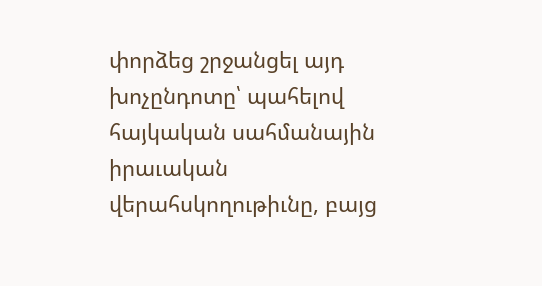փորձեց շրջանցել այդ խոչընդոտը՝ պահելով հայկական սահմանային իրաւական վերահսկողութիւնը, բայց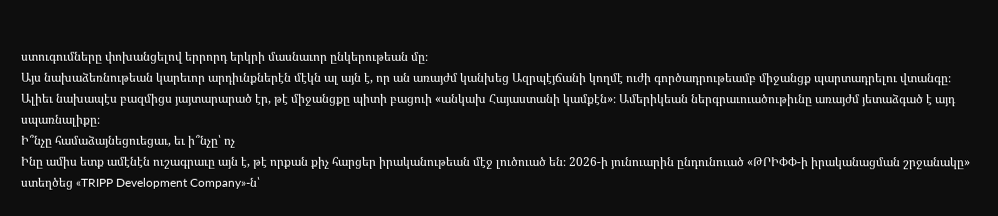ստուգումները փոխանցելով երրորդ երկրի մասնաւոր ընկերութեան մը։
Այս նախաձեռնութեան կարեւոր արդիւնքներէն մէկն ալ այն է, որ ան առայժմ կանխեց Ազրպէյճանի կողմէ ուժի գործադրութեամբ միջանցք պարտադրելու վտանգը։ Ալիեւ նախապէս բազմիցս յայտարարած էր, թէ միջանցքը պիտի բացուի «անկախ Հայաստանի կամքէն»։ Ամերիկեան ներգրաւուածութիւնը առայժմ յետաձգած է այդ սպառնալիքը։
Ի՞նչը համաձայնեցուեցաւ, եւ ի՞նչը՝ ոչ
Ինը ամիս ետք ամէնէն ուշագրաւը այն է, թէ որքան քիչ հարցեր իրականութեան մէջ լուծուած են։ 2026-ի յունուարին ընդունուած «ԹՐԻՓՓ-ի իրականացման շրջանակը» ստեղծեց «TRIPP Development Company»-ն՝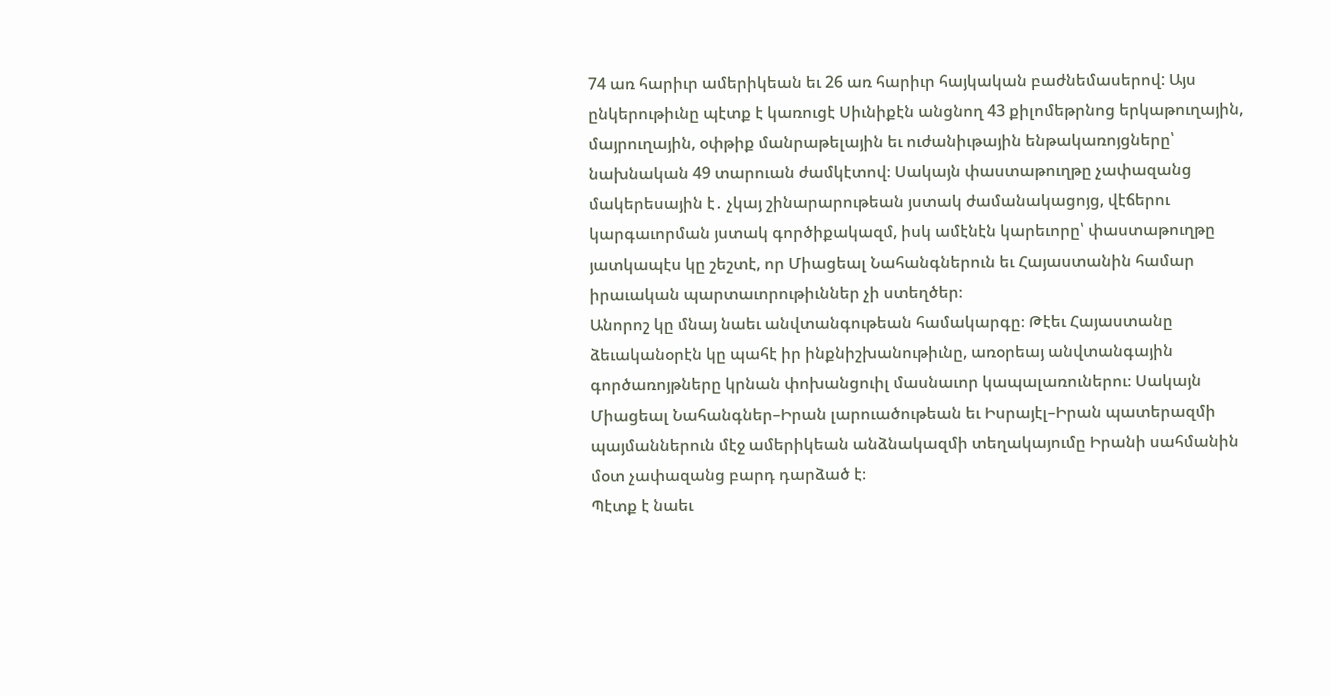74 առ հարիւր ամերիկեան եւ 26 առ հարիւր հայկական բաժնեմասերով: Այս ընկերութիւնը պէտք է կառուցէ Սիւնիքէն անցնող 43 քիլոմեթրնոց երկաթուղային, մայրուղային, օփթիք մանրաթելային եւ ուժանիւթային ենթակառոյցները՝ նախնական 49 տարուան ժամկէտով։ Սակայն փաստաթուղթը չափազանց մակերեսային է․ չկայ շինարարութեան յստակ ժամանակացոյց, վէճերու կարգաւորման յստակ գործիքակազմ, իսկ ամէնէն կարեւորը՝ փաստաթուղթը յատկապէս կը շեշտէ, որ Միացեալ Նահանգներուն եւ Հայաստանին համար իրաւական պարտաւորութիւններ չի ստեղծեր։
Անորոշ կը մնայ նաեւ անվտանգութեան համակարգը։ Թէեւ Հայաստանը ձեւականօրէն կը պահէ իր ինքնիշխանութիւնը, առօրեայ անվտանգային գործառոյթները կրնան փոխանցուիլ մասնաւոր կապալառուներու։ Սակայն Միացեալ Նահանգներ–Իրան լարուածութեան եւ Իսրայէլ–Իրան պատերազմի պայմաններուն մէջ ամերիկեան անձնակազմի տեղակայումը Իրանի սահմանին մօտ չափազանց բարդ դարձած է։
Պէտք է նաեւ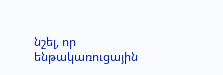նշել, որ ենթակառուցային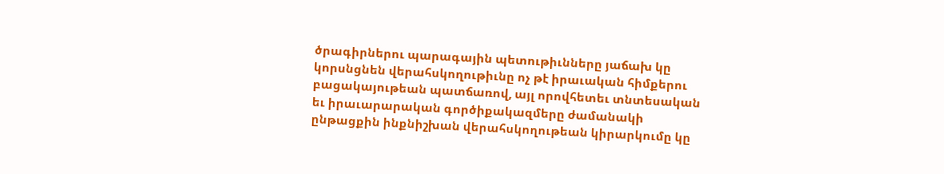ծրագիրներու պարագային պետութիւնները յաճախ կը կորսնցնեն վերահսկողութիւնը ոչ թէ իրաւական հիմքերու բացակայութեան պատճառով, այլ որովհետեւ տնտեսական եւ իրաւարարական գործիքակազմերը ժամանակի ընթացքին ինքնիշխան վերահսկողութեան կիրարկումը կը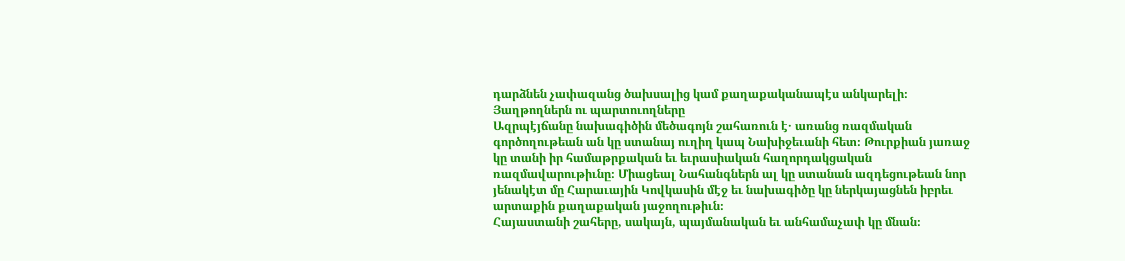դարձնեն չափազանց ծախսալից կամ քաղաքականապէս անկարելի։
Յաղթողներն ու պարտուողները
Ազրպէյճանը նախագիծին մեծագոյն շահառուն է․ առանց ռազմական գործողութեան ան կը ստանայ ուղիղ կապ Նախիջեւանի հետ։ Թուրքիան յառաջ կը տանի իր համաթրքական եւ եւրասիական հաղորդակցական ռազմավարութիւնը։ Միացեալ Նահանգներն ալ կը ստանան ազդեցութեան նոր յենակէտ մը Հարաւային Կովկասին մէջ եւ նախագիծը կը ներկայացնեն իբրեւ արտաքին քաղաքական յաջողութիւն։
Հայաստանի շահերը, սակայն, պայմանական եւ անհամաչափ կը մնան։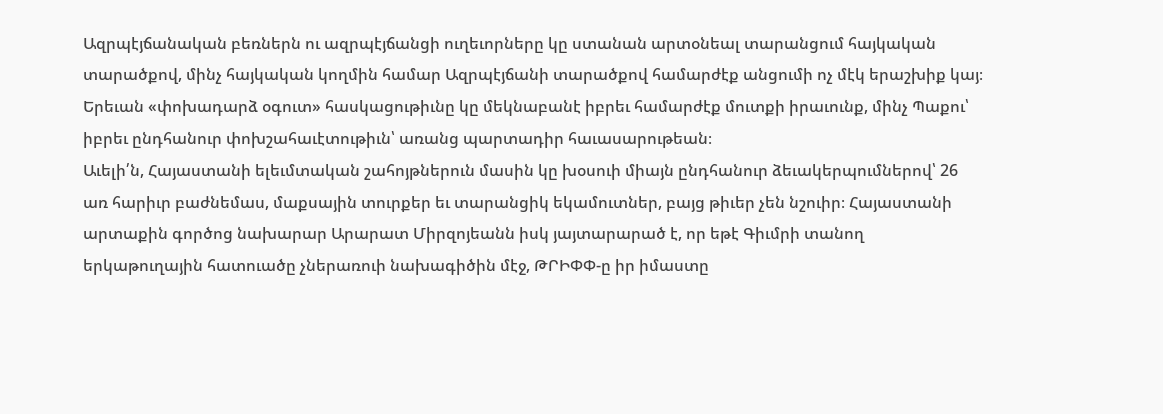Ազրպէյճանական բեռներն ու ազրպէյճանցի ուղեւորները կը ստանան արտօնեալ տարանցում հայկական տարածքով, մինչ հայկական կողմին համար Ազրպէյճանի տարածքով համարժէք անցումի ոչ մէկ երաշխիք կայ։ Երեւան «փոխադարձ օգուտ» հասկացութիւնը կը մեկնաբանէ իբրեւ համարժէք մուտքի իրաւունք, մինչ Պաքու՝ իբրեւ ընդհանուր փոխշահաւէտութիւն՝ առանց պարտադիր հաւասարութեան։
Աւելի՛ն, Հայաստանի ելեւմտական շահոյթներուն մասին կը խօսուի միայն ընդհանուր ձեւակերպումներով՝ 26 առ հարիւր բաժնեմաս, մաքսային տուրքեր եւ տարանցիկ եկամուտներ, բայց թիւեր չեն նշուիր։ Հայաստանի արտաքին գործոց նախարար Արարատ Միրզոյեանն իսկ յայտարարած է, որ եթէ Գիւմրի տանող երկաթուղային հատուածը չներառուի նախագիծին մէջ, ԹՐԻՓՓ-ը իր իմաստը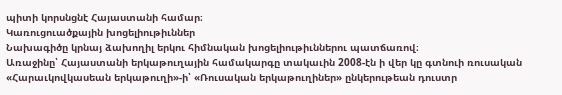պիտի կորսնցնէ Հայաստանի համար։
Կառուցուածքային խոցելիութիւններ
Նախագիծը կրնայ ձախողիլ երկու հիմնական խոցելիութիւններու պատճառով։
Առաջինը՝ Հայաստանի երկաթուղային համակարգը տակաւին 2008-էն ի վեր կը գտնուի ռուսական «Հարաւկովկասեան երկաթուղի»-ի՝ «Ռուսական երկաթուղիներ» ընկերութեան դուստր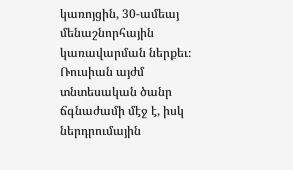կառոյցին, 30-ամեայ մենաշնորհային կառավարման ներքեւ։ Ռուսիան այժմ տնտեսական ծանր ճգնաժամի մէջ է, իսկ ներդրումային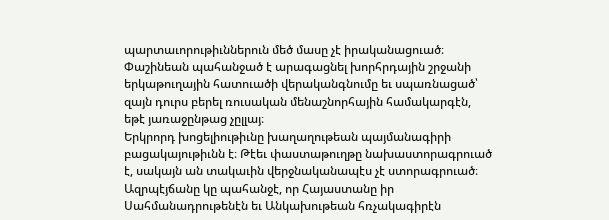պարտաւորութիւններուն մեծ մասը չէ իրականացուած։ Փաշինեան պահանջած է արագացնել խորհրդային շրջանի երկաթուղային հատուածի վերականգնումը եւ սպառնացած՝ զայն դուրս բերել ռուսական մենաշնորհային համակարգէն, եթէ յառաջընթաց չըլլայ։
Երկրորդ խոցելիութիւնը խաղաղութեան պայմանագիրի բացակայութիւնն է։ Թէեւ փաստաթուղթը նախաստորագրուած է, սակայն ան տակաւին վերջնականապէս չէ ստորագրուած։ Ազրպէյճանը կը պահանջէ, որ Հայաստանը իր Սահմանադրութենէն եւ Անկախութեան հռչակագիրէն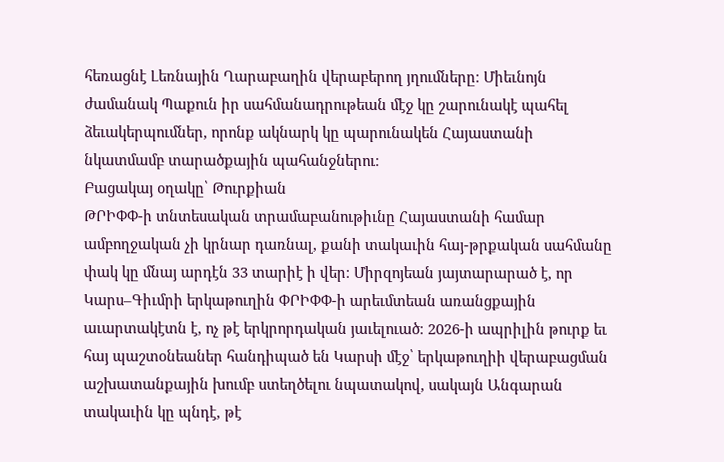հեռացնէ Լեռնային Ղարաբաղին վերաբերող յղումները։ Միեւնոյն ժամանակ Պաքուն իր սահմանադրութեան մէջ կը շարունակէ պահել ձեւակերպումներ, որոնք ակնարկ կը պարունակեն Հայաստանի նկատմամբ տարածքային պահանջներու։
Բացակայ օղակը՝ Թուրքիան
ԹՐԻՓՓ-ի տնտեսական տրամաբանութիւնը Հայաստանի համար ամբողջական չի կրնար դառնալ, քանի տակաւին հայ-թրքական սահմանը փակ կը մնայ արդէն 33 տարիէ ի վեր։ Միրզոյեան յայտարարած է, որ Կարս–Գիւմրի երկաթուղին ՓՐԻՓՓ-ի արեւմտեան առանցքային աւարտակէտն է, ոչ թէ երկրորդական յաւելուած։ 2026-ի ապրիլին թուրք եւ հայ պաշտօնեաներ հանդիպած են Կարսի մէջ՝ երկաթուղիի վերաբացման աշխատանքային խումբ ստեղծելու նպատակով, սակայն Անգարան տակաւին կը պնդէ, թէ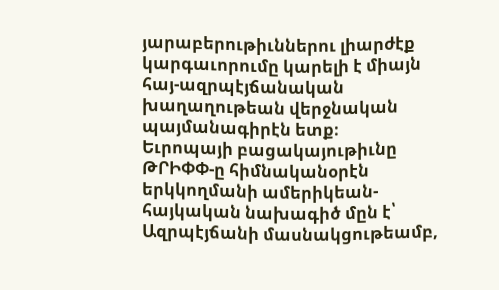յարաբերութիւններու լիարժէք կարգաւորումը կարելի է միայն հայ-ազրպէյճանական խաղաղութեան վերջնական պայմանագիրէն ետք։
Եւրոպայի բացակայութիւնը
ԹՐԻՓՓ-ը հիմնականօրէն երկկողմանի ամերիկեան-հայկական նախագիծ մըն է՝ Ազրպէյճանի մասնակցութեամբ,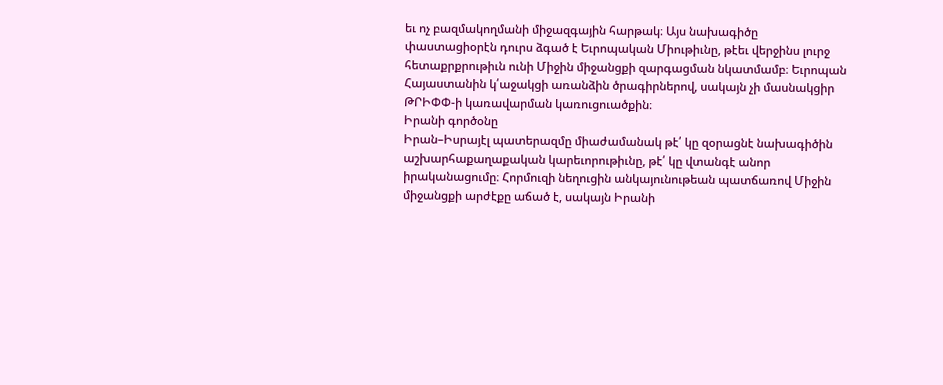եւ ոչ բազմակողմանի միջազգային հարթակ։ Այս նախագիծը փաստացիօրէն դուրս ձգած է Եւրոպական Միութիւնը, թէեւ վերջինս լուրջ հետաքրքրութիւն ունի Միջին միջանցքի զարգացման նկատմամբ։ Եւրոպան Հայաստանին կ՛աջակցի առանձին ծրագիրներով, սակայն չի մասնակցիր ԹՐԻՓՓ-ի կառավարման կառուցուածքին։
Իրանի գործօնը
Իրան–Իսրայէլ պատերազմը միաժամանակ թէ՛ կը զօրացնէ նախագիծին աշխարհաքաղաքական կարեւորութիւնը, թէ՛ կը վտանգէ անոր իրականացումը։ Հորմուզի նեղուցին անկայունութեան պատճառով Միջին միջանցքի արժէքը աճած է, սակայն Իրանի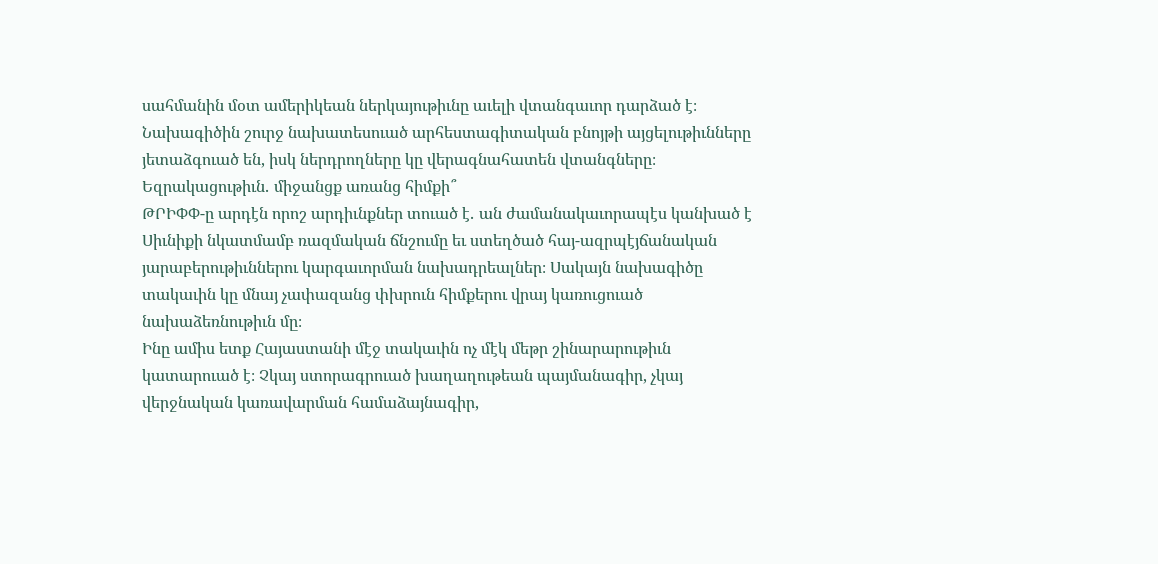սահմանին մօտ ամերիկեան ներկայութիւնը աւելի վտանգաւոր դարձած է։ Նախագիծին շուրջ նախատեսուած արհեստագիտական բնոյթի այցելութիւնները յետաձգուած են, իսկ ներդրողները կը վերագնահատեն վտանգները։
Եզրակացութիւն․ միջանցք առանց հիմքի՞
ԹՐԻՓՓ-ը արդէն որոշ արդիւնքներ տուած է․ ան ժամանակաւորապէս կանխած է Սիւնիքի նկատմամբ ռազմական ճնշումը եւ ստեղծած հայ-ազրպէյճանական յարաբերութիւններու կարգաւորման նախադրեալներ։ Սակայն նախագիծը տակաւին կը մնայ չափազանց փխրուն հիմքերու վրայ կառուցուած նախաձեռնութիւն մը։
Ինը ամիս ետք Հայաստանի մէջ տակաւին ոչ մէկ մեթր շինարարութիւն կատարուած է։ Չկայ ստորագրուած խաղաղութեան պայմանագիր, չկայ վերջնական կառավարման համաձայնագիր,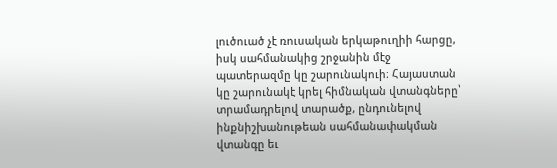լուծուած չէ ռուսական երկաթուղիի հարցը, իսկ սահմանակից շրջանին մէջ պատերազմը կը շարունակուի։ Հայաստան կը շարունակէ կրել հիմնական վտանգները՝ տրամադրելով տարածք, ընդունելով ինքնիշխանութեան սահմանափակման վտանգը եւ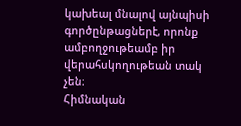կախեալ մնալով այնպիսի գործընթացներէ, որոնք ամբողջութեամբ իր վերահսկողութեան տակ չեն։
Հիմնական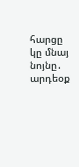հարցը կը մնայ նոյնը․ արդեօք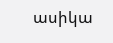ասիկա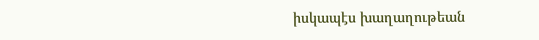իսկապէս խաղաղութեան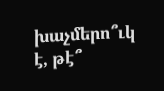խաչմերո՞ւկ է, թէ՞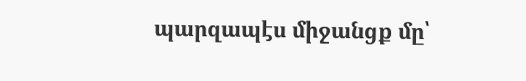պարզապէս միջանցք մը՝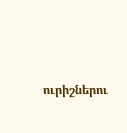ուրիշներու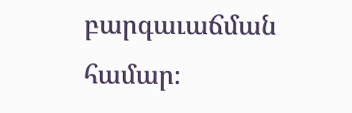բարգաւաճման համար։